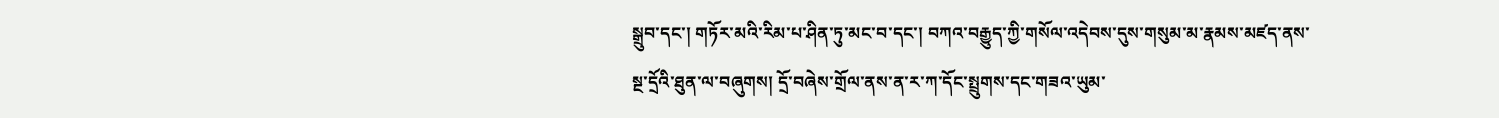སྒྲུབ་དང་། གཏོར་མའི་རིམ་པ་ཤིན་ཏུ་མང་བ་དང་། བཀའ་བརྒྱུད་ཀྱི་གསོལ་འདེབས་དུས་གསུམ་མ་རྣམས་མཛད་ནས་སྔ་དྲོའི་ཐུན་ལ་བཞུགས། དྲོ་བཞེས་གྲོལ་ནས་ན་ར་ཀ་དོང་སྤྲུགས་དང་གཟའ་ཡུམ་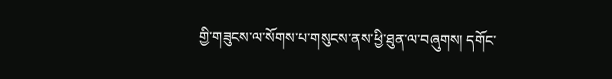གྱི་གཟུངས་ལ་སོགས་པ་གསུངས་ནས་ཕྱི་ཐུན་ལ་བཞུགས། དགོང་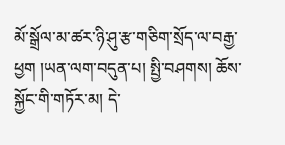མོ་སྒྲོལ་མ་ཚར་ཉི་ཤུ་རྩ་གཅིག་སྲོད་ལ་བརྒྱ་ཕྱག །ཡན་ལག་བདུན་པ། སྤྱི་བཤགས། ཆོས་སྐྱོང་གི་གཏོར་མ། དེ་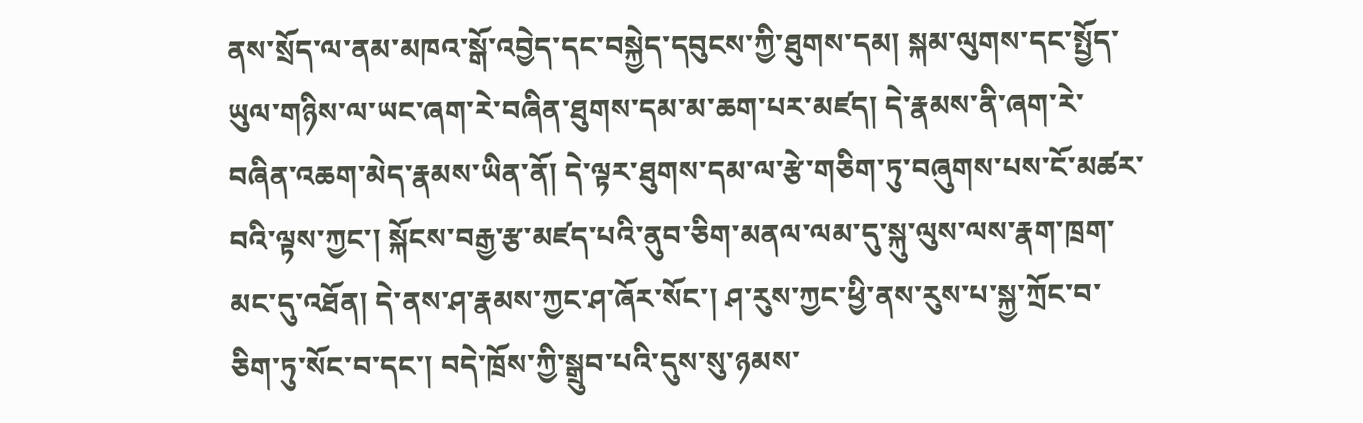ནས་སྲོད་ལ་ནམ་མཁའ་སྒོ་འབྱེད་དང་བསྐྱེད་དབུངས་ཀྱི་ཐུགས་དམ། སྐམ་ལུགས་དང་སྤྱོད་ཡུལ་གཉིས་ལ་ཡང་ཞག་རེ་བཞིན་ཐུགས་དམ་མ་ཆག་པར་མཛད། དེ་རྣམས་ནི་ཞག་རེ་བཞིན་འཆག་མེད་རྣམས་ཡིན་ནོ། དེ་ལྟར་ཐུགས་དམ་ལ་རྩེ་གཅིག་ཏུ་བཞུགས་པས་ངོ་མཚར་བའི་ལྟས་ཀྱང་། སྐོངས་བརྒྱ་རྩ་མཛད་པའི་ནུབ་ཅིག་མནལ་ལམ་དུ་སྐུ་ལུས་ལས་རྣག་ཁྲག་མང་དུ་འཐོན། དེ་ནས་ཤ་རྣམས་ཀྱང་ཤ་ཞོར་སོང་། ཤ་རུས་ཀྱང་ཕྱི་ནས་རུས་པ་སྐྱ་ཀྲོང་བ་ཅིག་ཏུ་སོང་བ་དང་། བདེ་ཁྲོས་ཀྱི་སྒྲུབ་པའི་དུས་སུ་ཉམས་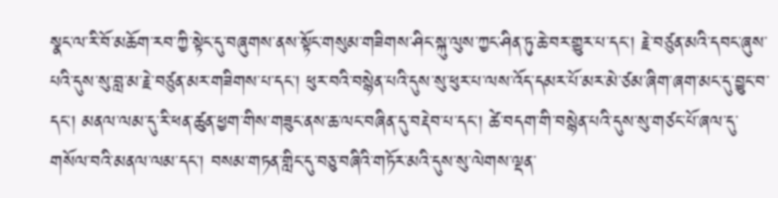སྣང་ལ་རི་བོ་མཆོག་རབ་ཀྱི་སྟེང་དུ་བཞུགས་ནས་སྟོང་གསུམ་གཟིགས་ཤིང་སྐུ་ལུས་ཀྱང་ཤིན་ཏུ་ཆེ་བར་གྱུར་པ་དང་། རྗེ་བཙུན་མའི་དབང་ཞུས་པའི་དུས་སུ་བླ་མ་རྗེ་བཙུན་མར་གཟིགས་པ་དང་། ཕུར་བའི་བསྙེན་པའི་དུས་སུ་ཕུར་པ་ལས་འོད་དམར་པོ་མར་མེ་ཙམ་ཞིག་ཞག་མང་དུ་བྱུང་བ་དང་། མནལ་ལམ་དུ་རི་ཕན་ཚུན་ཕྱག་གིས་གཟུང་ནས་ཆ་ལང་བཞིན་དུ་བརྡེབ་པ་དང་། ཚེ་བདག་གི་བསྙེན་པའི་དུས་སུ་གཙང་པོ་ཞལ་དུ་གསོལ་བའི་མནལ་ལམ་དང་། བསམ་གཏན་གླིང་དུ་བཅུ་བཞིའི་གཏོར་མའི་དུས་སུ་ལེགས་ལྡན་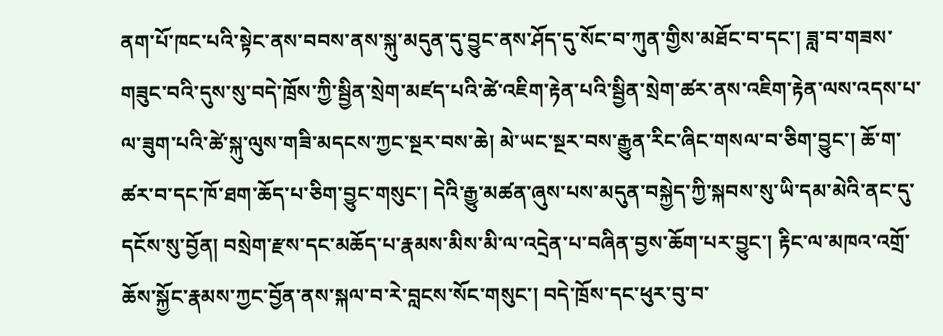ནག་པོ་ཁང་པའི་སྟེང་ནས་བབས་ནས་སྐུ་མདུན་དུ་བྱུང་ནས་ཤོད་དུ་སོང་བ་ཀུན་གྱིས་མཐོང་བ་དང་། ཟླ་བ་གཟས་གཟུང་བའི་དུས་སུ་བདེ་ཁྲོས་ཀྱི་སྦྱིན་སྲེག་མཛད་པའི་ཚེ་འཇིག་རྟེན་པའི་སྦྱིན་སྲེག་ཚར་ནས་འཇིག་རྟེན་ལས་འདས་པ་ལ་ཟུག་པའི་ཚེ་སྐུ་ལུས་གཟི་མདངས་ཀྱང་སྔར་བས་ཆེ། མེ་ཡང་སྔར་བས་རྒྱུན་རིང་ཞིང་གསལ་བ་ཅིག་བྱུང་། ཆོ་ག་ཚར་བ་དང་ཁོ་ཐག་ཆོད་པ་ཅིག་བྱུང་གསུང་། དེའི་རྒྱུ་མཚན་ཞུས་པས་མདུན་བསྐྱེད་ཀྱི་སྐབས་སུ་ཡི་དམ་མེའི་ནང་དུ་དངོས་སུ་བྱོན། བསྲེག་རྫས་དང་མཆོད་པ་རྣམས་མིས་མི་ལ་འདྲེན་པ་བཞིན་བྱས་ཆོག་པར་བྱུང་། རྟིང་ལ་མཁའ་འགྲོ་ཆོས་སྐྱོང་རྣམས་ཀྱང་བྱོན་ནས་སྐལ་བ་རེ་བླངས་སོང་གསུང་། བདེ་ཁྲོས་དང་ཕུར་བུ་བ་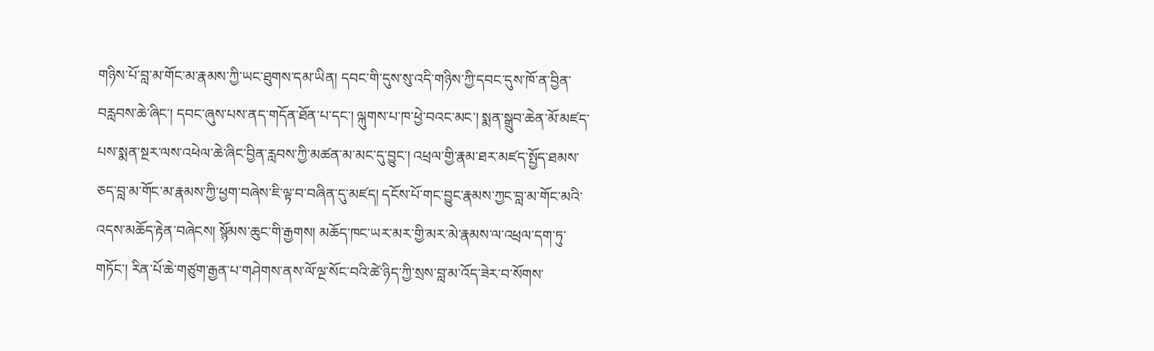གཉིས་པོ་བླ་མ་གོང་མ་རྣམས་ཀྱི་ཡང་ཐུགས་དམ་ཡིན། དབང་གི་དུས་སུ་འདི་གཉིས་ཀྱི་དབང་དུས་ཁོ་ན་བྱིན་བརླབས་ཆེ་ཞིང་། དབང་ཞུས་པས་ནད་གདོན་ཐོན་པ་དང་། ལྐུགས་པ་ཁ་ཕྱེ་བའང་མང་། སྨན་སྒྲུབ་ཆེན་མོ་མཛད་པས་སྨན་སྔར་ལས་འཕེལ་ཆེ་ཞིང་བྱིན་རླབས་ཀྱི་མཚན་མ་མང་དུ་བྱུང་། འཕྲལ་གྱི་རྣམ་ཐར་མཛད་སྤྱོད་ཐམས་ཅད་བླ་མ་གོང་མ་རྣམས་ཀྱི་ཕྱག་བཞེས་ཇི་ལྟ་བ་བཞིན་དུ་མཛད། དངོས་པོ་གང་བྱུང་རྣམས་ཀྱང་བླ་མ་གོང་མའི་འདས་མཆོད་རྟེན་བཞེངས། སྙོམས་ཆུང་གི་རྒྱགས། མཆོད་ཁང་ཡར་མར་གྱི་མར་མེ་རྣམས་ལ་འཕྲལ་དག་ཏུ་གཏོང་། རིན་པོ་ཆེ་གཙུག་རྒྱན་པ་གཤེགས་ནས་ལོ་ལྔ་སོང་བའི་ཚེ་ཉིད་ཀྱི་སྲས་བླ་མ་འོད་ཟེར་བ་སོགས་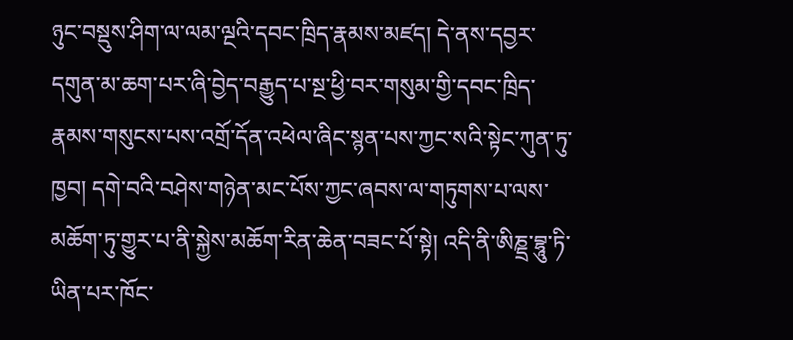ཉུང་བསྡུས་ཤིག་ལ་ལམ་ལྔའི་དབང་ཁྲིད་རྣམས་མཛད། དེ་ནས་དབྱར་དགུན་མ་ཆག་པར་ཞི་བྱེད་བརྒྱུད་པ་སྔ་ཕྱི་བར་གསུམ་གྱི་དབང་ཁྲིད་རྣམས་གསུངས་པས་འགྲོ་དོན་འཕེལ་ཞིང་སྙན་པས་ཀྱང་སའི་སྟེང་ཀུན་ཏུ་ཁྱབ། དགེ་བའི་བཤེས་གཉེན་མང་པོས་ཀྱང་ཞབས་ལ་གཏུགས་པ་ལས་མཆོག་ཏུ་གྱུར་པ་ནི་སྐྱེས་མཆོག་རིན་ཆེན་བཟང་པོ་སྟེ། འདི་ནི་ཨིཎྡྲ་བྷཱུ་ཏི་ཡིན་པར་ཁོང་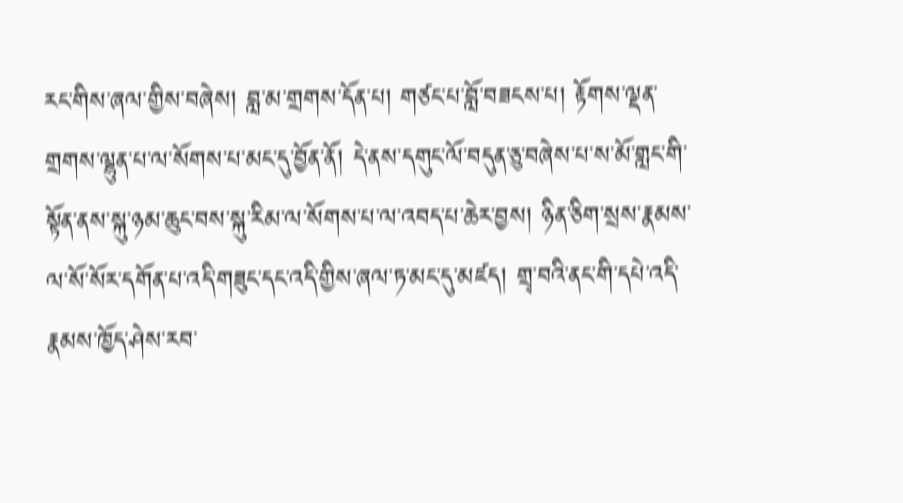རང་གིས་ཞལ་གྱིས་བཞེས། བླ་མ་གྲགས་དོན་པ། གཙང་པ་བློ་བཟངས་པ། རྟོགས་ལྡན་གྲགས་ལྷུན་པ་ལ་སོགས་པ་མང་དུ་བྱོན་ནོ། དེ་ནས་དགུང་ལོ་བདུན་ཅུ་བཞེས་པ་ས་མོ་གླང་གི་སྟོན་ནས་སྐུ་ཉམ་ཆུང་བས་སྐུ་རིམ་ལ་སོགས་པ་ལ་འབད་པ་ཆེར་བྱས། ཉིན་ཅིག་སྲས་རྣམས་ལ་སོ་སོར་དགོན་པ་འདི་གཟུང་དང་འདི་གྱིས་ཞལ་ཏ་མང་དུ་མཛད། གྲྭ་བའི་ནང་གི་དཔེ་འདི་རྣམས་ཁྱོད་ཤེས་རབ་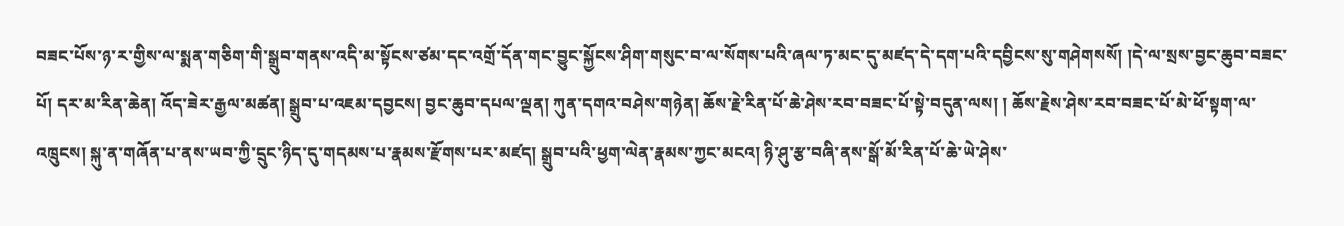བཟང་པོས་ཉ་ར་གྱིས་ལ་སྨན་གཅིག་གི་སྒྲུབ་གནས་འདི་མ་སྟོངས་ཙམ་དང་འགྲོ་དོན་གང་བྱུང་སྐྱོངས་ཤིག་གསུང་བ་ལ་སོགས་པའི་ཞལ་ཏ་མང་དུ་མཛད་དེ་དག་པའི་དབྱིངས་སུ་གཤེགསསོ། །དེ་ལ་སྲས་བྱང་ཆུབ་བཟང་པོ། དར་མ་རིན་ཆེན། འོད་ཟེར་རྒྱལ་མཚན། སྒྲུབ་པ་འཇམ་དབྱངས། བྱང་ཆུབ་དཔལ་ལྡན། ཀུན་དགའ་བཤེས་གཉེན། ཆོས་རྗེ་རིན་པོ་ཆེ་ཤེས་རབ་བཟང་པོ་སྟེ་བདུན་ལས། ། ཆོས་རྗེས་ཤེས་རབ་བཟང་པོ་མེ་ཕོ་སྟག་ལ་འཁྲུངས། སྐུ་ན་གཞོན་པ་ནས་ཡབ་ཀྱི་དྲུང་ཉིད་དུ་གདམས་པ་རྣམས་རྫོགས་པར་མཛད། སྒྲུབ་པའི་ཕྱག་ལེན་རྣམས་ཀྱང་མངའ། ཉི་ཤུ་རྩ་བཞི་ནས་སྒོ་མོ་རིན་པོ་ཆེ་ཡེ་ཤེས་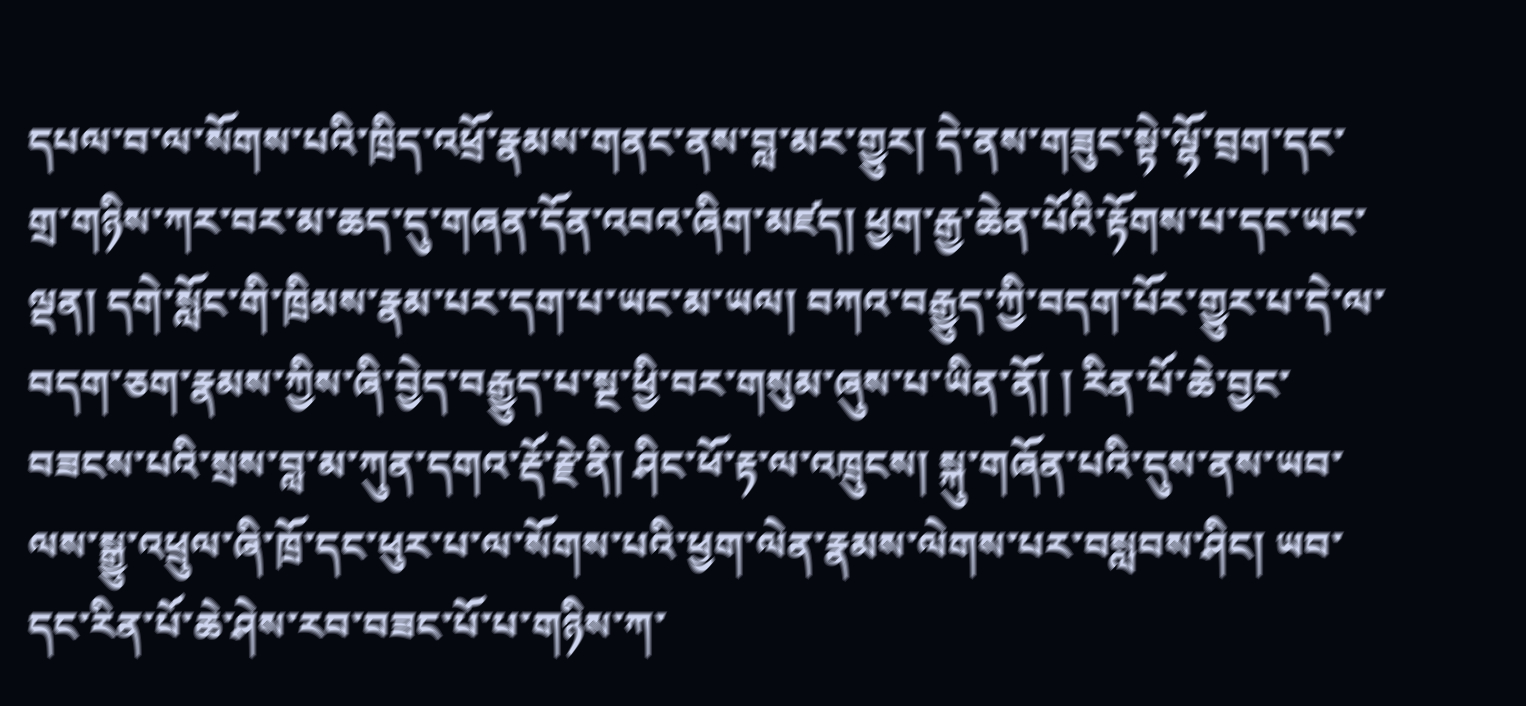དཔལ་བ་ལ་སོགས་པའི་ཁྲིད་འཕྲོ་རྣམས་གནང་ནས་བླ་མར་གྱུར། དེ་ནས་གཟུང་སྟེ་ལྷོ་བྲག་དང་གྲ་གཉིས་ཀར་བར་མ་ཆད་དུ་གཞན་དོན་འབའ་ཞིག་མཛད། ཕྱག་རྒྱ་ཆེན་པོའི་རྟོགས་པ་དང་ཡང་ལྡན། དགེ་སློང་གི་ཁྲིམས་རྣམ་པར་དག་པ་ཡང་མ་ཡལ། བཀའ་བརྒྱུད་ཀྱི་བདག་པོར་གྱུར་པ་དེ་ལ་བདག་ཅག་རྣམས་ཀྱིས་ཞི་བྱེད་བརྒྱུད་པ་སྔ་ཕྱི་བར་གསུམ་ཞུས་པ་ཡིན་ནོ། ། རིན་པོ་ཆེ་བྱང་བཟངས་པའི་སྲས་བླ་མ་ཀུན་དགའ་རྡོ་རྗེ་ནི། ཤིང་ཕོ་རྟ་ལ་འཁྲུངས། སྐུ་གཞོན་པའི་དུས་ནས་ཡབ་ལས་སྒྱུ་འཕྲུལ་ཞི་ཁྲོ་དང་ཕུར་པ་ལ་སོགས་པའི་ཕྱག་ལེན་རྣམས་ལེགས་པར་བསླབས་ཤིང། ཡབ་དང་རིན་པོ་ཆེ་ཤེས་རབ་བཟང་པོ་པ་གཉིས་ཀ་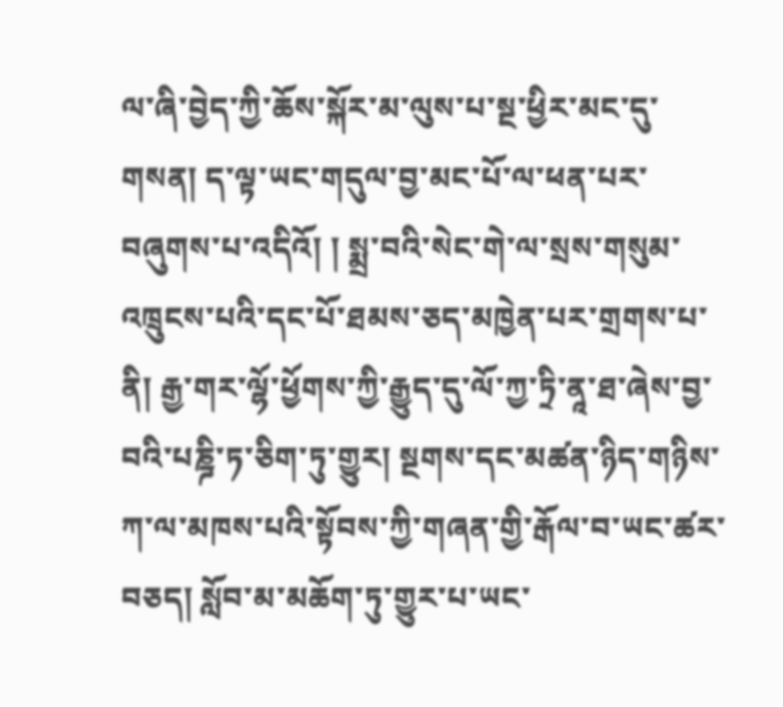ལ་ཞི་བྱེད་ཀྱི་ཆོས་སྐོར་མ་ལུས་པ་སྔ་ཕྱིར་མང་དུ་གསན། ད་ལྟ་ཡང་གདུལ་བྱ་མང་པོ་ལ་ཕན་པར་བཞུགས་པ་འདིའོ། ། སྨྲ་བའི་སེང་གེ་ལ་སྲས་གསུམ་འཁྲུངས་པའི་དང་པོ་ཐམས་ཅད་མཁྱེན་པར་གྲགས་པ་ནི། རྒྱ་གར་ལྷོ་ཕྱོགས་ཀྱི་རྒྱུད་དུ་ལོ་ཀྱ་ཏྲི་ནཱ་ཐ་ཞེས་བྱ་བའི་པཎྜི་ཏ་ཅིག་ཏུ་གྱུར། སྔགས་དང་མཚན་ཉིད་གཉིས་ཀ་ལ་མཁས་པའི་སྟོབས་ཀྱི་གཞན་གྱི་རྒོལ་བ་ཡང་ཚར་བཅད། སློབ་མ་མཆོག་ཏུ་གྱུར་པ་ཡང་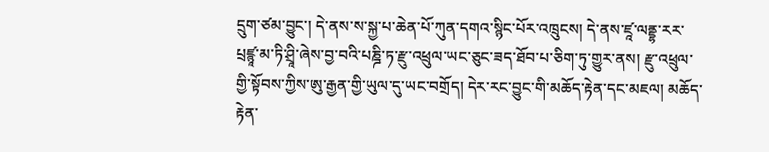དྲུག་ཙམ་བྱུང་། དེ་ནས་ས་སྐྱ་པ་ཆེན་པོ་ཀུན་དགའ་སྙིང་པོར་འཁྲུངས། དེ་ནས་ཛཱ་ལནྡྷ་རར་པྲཛྙཱ་མ་ཏི་ཤྲཱི་ཞེས་བྱ་བའི་པཎྜི་ཏ་རྫུ་འཕྲུལ་ཡང་ཅུང་ཟད་ཐོབ་པ་ཅིག་ཏུ་གྱུར་ནས། རྫུ་འཕྲུལ་གྱི་སྟོབས་ཀྱིས་ཨུ་རྒྱན་གྱི་ཡུལ་དུ་ཡང་བགྲོད། དེར་རང་བྱུང་གི་མཆོད་རྟེན་དང་མཇལ། མཆོད་རྟེན་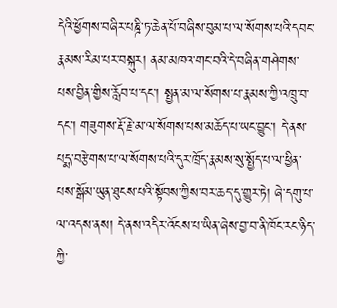དེའི་ཕྱོགས་བཞིར་པཎྜི་ཏ་ཆེན་པོ་བཞིས་བུམ་པ་ལ་སོགས་པའི་དབང་རྣམས་རིམ་པར་བསྐུར། ནམ་མཁའ་གང་བའི་དེ་བཞིན་གཤེགས་པས་བྱིན་གྱིས་རློབ་པ་དང་། སྤྱན་མ་ལ་སོགས་པ་རྣམས་ཀྱི་འཁྲུ་བ་དང་། གཟུགས་རྡོ་རྗེ་མ་ལ་སོགས་པས་མཆོད་པ་ཡང་བྱུང་། དེ་ནས་པདྨ་བརྩེགས་པ་ལ་སོགས་པའི་དུར་ཁྲོད་རྣམས་སུ་སྤྱོད་པ་ལ་ཕྱིན་པས་སྒོམ་ཡུན་ཐུངས་པའི་སྟོབས་ཀྱིས་བར་ཆད་དུ་གྱུར་ཏེ། ཞེ་དགུ་པ་ལ་འདས་ནས། དེ་ནས་འདིར་འོངས་པ་ཡིན་ཞེས་བྱ་བ་ནི་ཁོང་རང་ཉིད་ཀྱི་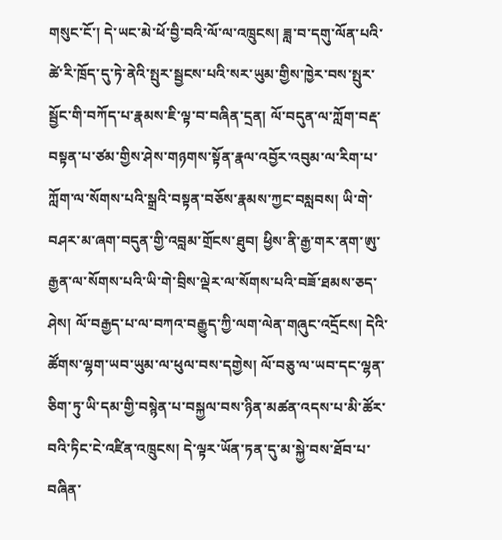གསུང་ངོ་། དེ་ཡང་མེ་ཕོ་བྱི་བའི་ལོ་ལ་འཁྲུངས། ཟླ་བ་དགུ་ལོན་པའི་ཚེ་རི་ཁྲོད་དུ་ཏེ་ནེའི་སྤུར་སྦྱངས་པའི་སར་ཡུམ་གྱིས་ཁྱེར་བས་སྤུར་སྦྱོང་གི་བཀོད་པ་རྣམས་ཇི་ལྟ་བ་བཞིན་དྲན། ལོ་བདུན་ལ་ཀློག་བརྡ་བསྟན་པ་ཙམ་གྱིས་ཤེས་གཉགས་སྟོན་རྣལ་འབྱོར་འབུམ་ལ་རིག་པ་ཀློག་ལ་སོགས་པའི་སྒྲའི་བསྟན་བཅོས་རྣམས་ཀྱང་བསླབས། ཡི་གེ་བཤར་མ་ཞག་བདུན་གྱི་འབླམ་གྲོངས་ཐུབ། ཕྱིས་ནི་རྒྱ་གར་ནག་ཨུ་རྒྱན་ལ་སོགས་པའི་ཡི་གེ་བྲིས་ལྡེར་ལ་སོགས་པའི་བཟོ་ཐམས་ཅད་ཤེས། ལོ་བརྒྱད་པ་ལ་བཀའ་བརྒྱུད་ཀྱི་ལག་ལེན་གཞུང་འདྲོངས། དེའི་ཚོགས་ལྷག་ཡབ་ཡུམ་ལ་ཕུལ་བས་དགྱེས། ལོ་བཅུ་ལ་ཡབ་དང་ལྷན་ཅིག་ཏུ་ཡི་དམ་གྱི་བསྙེན་པ་བསྐྱལ་བས་ཉིན་མཚན་འདས་པ་མི་ཚོར་བའི་ཏིང་ངེ་འཛིན་འཁྲུངས། དེ་ལྟར་ཡོན་ཏན་དུ་མ་སྐྱེ་བས་ཐོབ་པ་བཞིན་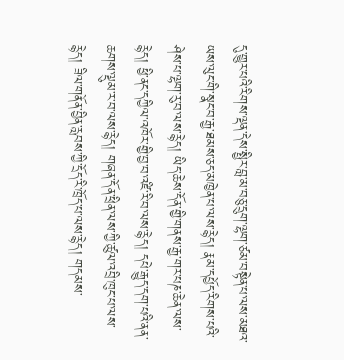དུ་གྱུར་པའི་རིགས་ལྡན་དེས་སྤྱིར་བླ་མ་བཅུ་དྲུག་ལྷག་ཙམ་བསྟེན་པ་ལས་མཐའ་ཡས་ལུང་གི་སྣང་བ་རྒྱ་ཐམས་ཅད་མཁྱེན་པ་ལས་རྙེད། རྣམ་དཔྱོད་རིགས་པའི་ཤེས་པ་ལྷག་རུ་བ་ལས་རྙེད། ཡིད་ཆེས་དོན་གྱི་གནས་རྒྱ་གར་པཎ་ཆེན་ལས་རྙེད། ཕྱི་ནང་དཀྱིལ་འཁོར་གྱི་བྱ་བ་འཛི་རི་བ་ལས་རྙེད། དཔེ་རྒྱུད་དག་པའི་ནན་ཆགས་ལྡུམ་ར་བ་ལས་རྙེད། གཞན་དོན་ཕྲིན་ལས་ཀྱི་ཚུལ་འབྲི་ཁུང་པ་ལས་རྙེད། ཟིལ་གནོན་བྱིན་རླབས་ཀྱི་དྲོད་རི་ཁྲོད་པ་ལས་རྙེད། གདམས་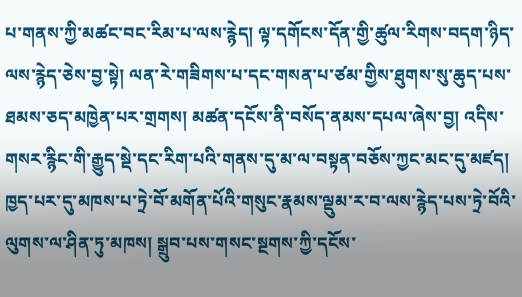པ་གནས་ཀྱི་མཚང་བང་རིམ་པ་ལས་རྙེད། ལྟ་དགོངས་དོན་གྱི་ཚུལ་རིགས་བདག་ཉིད་ལས་རྙེད་ཅེས་བྱ་སྟེ། ལན་རེ་གཟིགས་པ་དང་གསན་པ་ཙམ་གྱིས་ཐུགས་སུ་ཆུད་པས་ཐམས་ཅད་མཁྱེན་པར་གྲགས། མཚན་དངོས་ནི་བསོད་ནམས་དཔལ་ཞེས་བྱ། འདིས་གསར་རྙིང་གི་རྒྱུད་སྡེ་དང་རིག་པའི་གནས་དུ་མ་ལ་བསྟན་བཅོས་ཀྱང་མང་དུ་མཛད། ཁྱད་པར་དུ་མཁས་པ་ཏྲེ་བོ་མགོན་པོའི་གསུང་རྣམས་ལྡུམ་ར་བ་ལས་རྙེད་པས་ཏྲེ་བོའི་ལུགས་ལ་ཤིན་ཏུ་མཁས། སྒྲུབ་པས་གསང་སྔགས་ཀྱི་དངོས་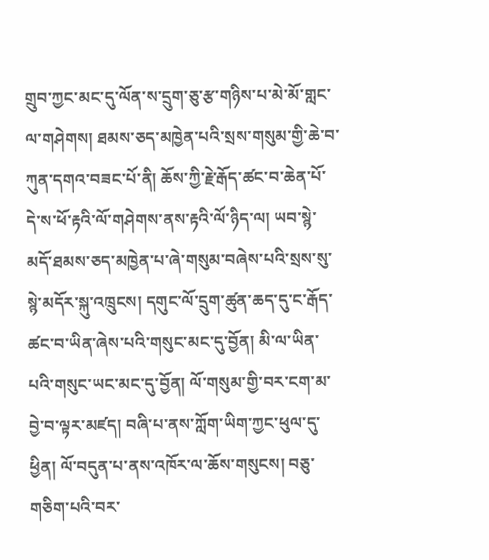གྲུབ་ཀྱང་མང་དུ་ལོན་ས་དྲུག་ཅུ་རྩ་གཉིས་པ་མེ་མོ་གླང་ལ་གཤེགས། ཐམས་ཅད་མཁྱེན་པའི་སྲས་གསུམ་གྱི་ཆེ་བ་ཀུན་དགའ་བཟང་པོ་ནི། ཆོས་ཀྱི་རྗེ་རྒོད་ཚང་བ་ཆེན་པོ་དེ་ས་ཕོ་རྟའི་ལོ་གཤེགས་ནས་རྟའི་ལོ་ཉིད་ལ། ཡབ་སྙེ་མདོ་ཐམས་ཅད་མཁྱེན་པ་ཞེ་གསུམ་བཞེས་པའི་སྲས་སུ་སྙེ་མདོར་སྐུ་འཁྲུངས། དགུང་ལོ་དྲུག་ཚུན་ཆད་དུ་ང་རྒོད་ཚང་བ་ཡིན་ཞེས་པའི་གསུང་མང་དུ་བྱོན། མི་ལ་ཡིན་པའི་གསུང་ཡང་མང་དུ་བྱོན། ལོ་གསུམ་གྱི་བར་ངག་མ་བྱེ་བ་ལྟར་མཛད། བཞི་པ་ནས་ཀློག་ཡིག་ཀྱང་ཕུལ་དུ་ཕྱིན། ལོ་བདུན་པ་ནས་འཁོར་ལ་ཆོས་གསུངས། བཅུ་གཅིག་པའི་བར་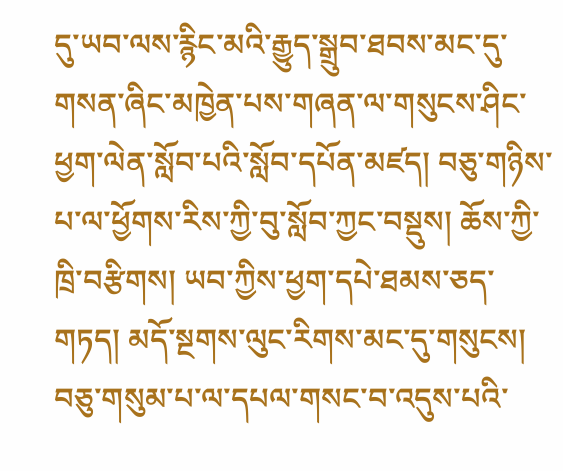དུ་ཡབ་ལས་རྙིང་མའི་རྒྱུད་སྒྲུབ་ཐབས་མང་དུ་གསན་ཞིང་མཁྱེན་པས་གཞན་ལ་གསུངས་ཤིང་ཕྱག་ལེན་སློབ་པའི་སློབ་དཔོན་མཛད། བཅུ་གཉིས་པ་ལ་ཕྱོགས་རིས་ཀྱི་བུ་སློབ་ཀྱང་བསྡུས། ཆོས་ཀྱི་ཁྲི་བརྩིགས། ཡབ་ཀྱིས་ཕྱག་དཔེ་ཐམས་ཅད་གཏད། མདོ་སྔགས་ལུང་རིགས་མང་དུ་གསུངས། བཅུ་གསུམ་པ་ལ་དཔལ་གསང་བ་འདུས་པའི་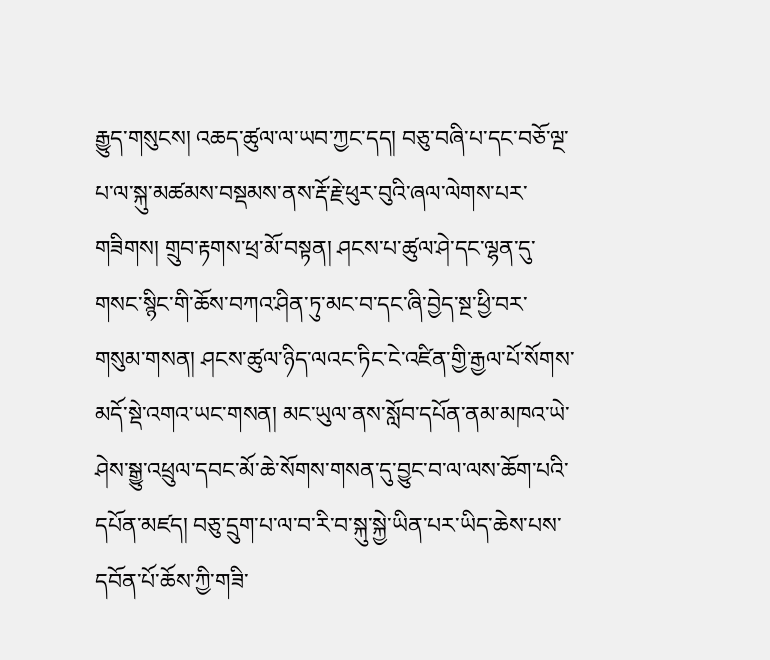རྒྱུད་གསུངས། འཆད་ཚུལ་ལ་ཡབ་ཀྱང་དད། བཅུ་བཞི་པ་དང་བཅོ་ལྔ་པ་ལ་སྐུ་མཚམས་བསྡམས་ནས་རྡོ་རྗེ་ཕུར་བུའི་ཞལ་ལེགས་པར་གཟིགས། གྲུབ་རྟགས་ཕྲ་མོ་བསྟན། ཤངས་པ་ཚུལ་ཤེ་དང་ལྷན་དུ་གསང་སྙིང་གི་ཆོས་བཀའ་ཤིན་ཏུ་མང་བ་དང་ཞི་བྱེད་སྔ་ཕྱི་བར་གསུམ་གསན། ཤངས་ཚུལ་ཉིད་ལའང་ཏིང་ངེ་འཛིན་གྱི་རྒྱལ་པོ་སོགས་མདོ་སྡེ་འགའ་ཡང་གསན། མང་ཡུལ་ནས་སློབ་དཔོན་ནམ་མཁའ་ཡེ་ཤེས་སྒྱུ་འཕྲུལ་དབང་མོ་ཆེ་སོགས་གསན་དུ་བྱུང་བ་ལ་ལས་ཆོག་པའི་དཔོན་མཛད། བཅུ་དྲུག་པ་ལ་བ་རི་བ་སྐུ་སྐྱེ་ཡིན་པར་ཡིད་ཆེས་པས་དབོན་པོ་ཆོས་ཀྱི་གཟི་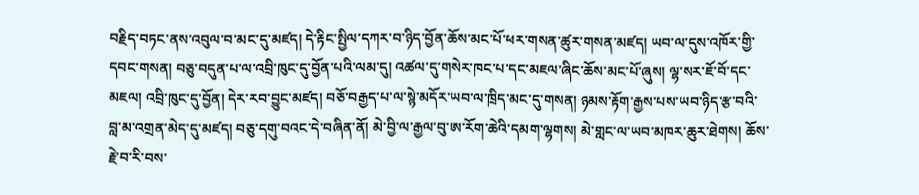བརྗིད་བཏང་ནས་འབུལ་བ་མང་དུ་མཛད། དེ་རྟིང་སྤྱིལ་དཀར་བ་ཉིད་བྱོན་ཆོས་མང་པོ་ཕར་གསན་ཚུར་གསན་མཛད། ཡབ་ལ་དུས་འཁོར་གྱི་དབང་གསན། བཅུ་བདུན་པ་ལ་འབྲི་ཁུང་དུ་བྱོན་པའི་ལམ་དུ། འཚལ་དུ་གསེར་ཁང་པ་དང་མཇལ་ཞིང་ཆོས་མང་པོ་ཞུས། ལྷ་སར་ཇོ་བོ་དང་མཇལ། འབྲི་ཁུང་དུ་བྱོན། དེར་རབ་བྱུང་མཛད། བཅོ་བརྒྱད་པ་ལ་སྙེ་མདོར་ཡབ་ལ་ཁྲིད་མང་དུ་གསན། ཉམས་རྟོག་རྒྱས་པས་ཡབ་ཉིད་རྩ་བའི་བླ་མ་འགྲན་མེད་དུ་མཛད། བཅུ་དགུ་བའང་དེ་བཞིན་ནོ། མེ་བྱི་ལ་རྒྱལ་བུ་ཨ་རོག་ཆེའི་དམག་ལྷགས། མེ་གླང་ལ་ཡབ་མཁར་ཆུར་ཐེགས། ཆོས་རྗེ་བ་རི་བས་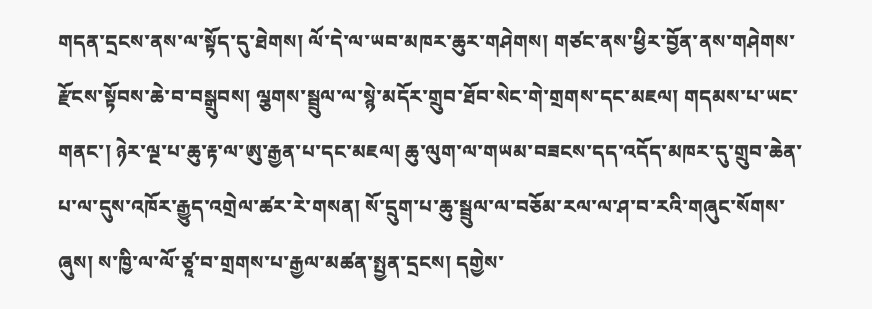གདན་དྲངས་ནས་ལ་སྟོད་དུ་ཐེགས། ལོ་དེ་ལ་ཡབ་མཁར་ཆུར་གཤེགས། གཙང་ནས་ཕྱིར་བྱོན་ནས་གཤེགས་རྫོངས་སྟོབས་ཆེ་བ་བསྒྲུབས། ལྕགས་སྦྲུལ་ལ་སྙེ་མདོར་གྲུབ་ཐོབ་སེང་གེ་གྲགས་དང་མཇལ། གདམས་པ་ཡང་གནང་། ཉེར་ལྔ་པ་ཆུ་རྟ་ལ་ཨུ་རྒྱན་པ་དང་མཇལ། ཆུ་ལུག་ལ་གཡམ་བཟངས་དད་འདོད་མཁར་དུ་གྲུབ་ཆེན་པ་ལ་དུས་འཁོར་རྒྱུད་འགྲེལ་ཚར་རེ་གསན། སོ་དྲུག་པ་ཆུ་སྦྲུལ་ལ་བཅོམ་རལ་ལ་ཤ་བ་རའི་གཞུང་སོགས་ཞུས། ས་ཁྱི་ལ་ལོ་ཙཱ་བ་གྲགས་པ་རྒྱལ་མཚན་སྤྱན་དྲངས། དགྱེས་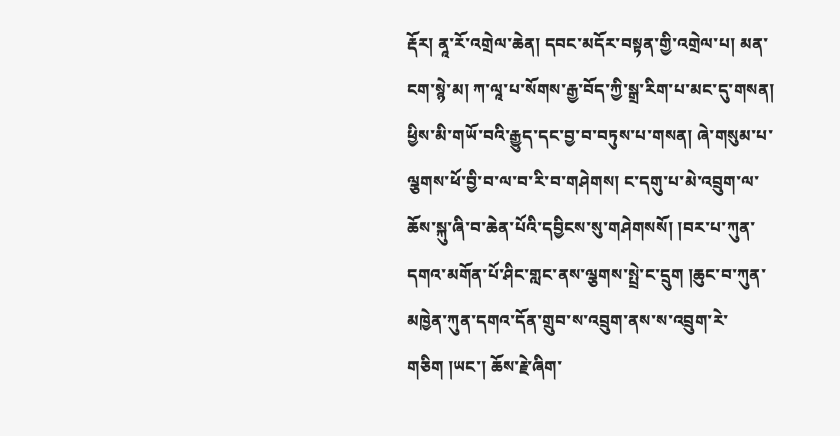རྡོར། ནཱ་རོ་འགྲེལ་ཆེན། དབང་མདོར་བསྟན་གྱི་འགྲེལ་པ། མན་ངག་སྙེ་མ། ཀ་ལཱ་པ་སོགས་རྒྱ་བོད་ཀྱི་སྒྲ་རིག་པ་མང་དུ་གསན། ཕྱིས་མི་གཡོ་བའི་རྒྱུད་དང་བྱ་བ་བཏུས་པ་གསན། ཞེ་གསུམ་པ་ལྕགས་ཕོ་བྱི་བ་ལ་བ་རི་བ་གཤེགས། ང་དགུ་པ་མེ་འབྲུག་ལ་ཆོས་སྐུ་ཞི་བ་ཆེན་པོའི་དབྱིངས་སུ་གཤེགསསོ། །བར་པ་ཀུན་དགའ་མགོན་པོ་ཤིང་གླང་ནས་ལྕགས་སྤྲེ་ང་དྲུག །ཆུང་བ་ཀུན་མཁྱེན་ཀུན་དགའ་དོན་གྲུབ་ས་འབྲུག་ནས་ས་འབྲུག་རེ་གཅིག །ཡང་། ཆོས་རྗེ་ཞིག་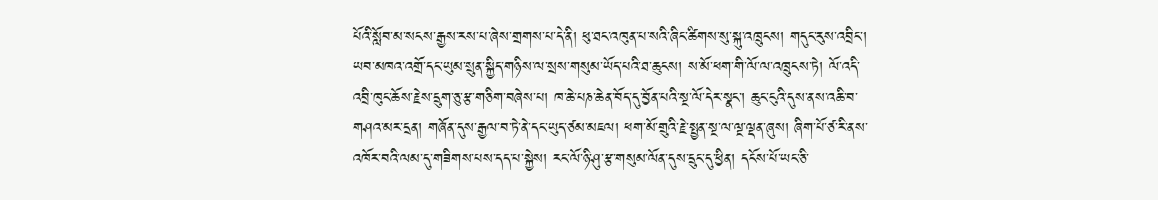པོའི་སློབ་མ་སངས་རྒྱས་རས་པ་ཞེས་གྲགས་པ་དེ་ནི། ཕུ་ཐང་འཁུན་པ་སའི་ཞིང་ཚིགས་སུ་སྐུ་འཁྲུངས། གདུང་རུས་འབྲིང་། ཡབ་མཁའ་འགྲོ་དང་ཡུམ་སྲུན་སྐྱིད་གཉིས་ལ་སྲས་གསུམ་ཡོད་པའི་ཐ་ཆུངས། ས་མོ་ཕག་གི་ལོ་ལ་འཁྲུངས་ཏེ། ལོ་འདི་འབྲི་ཁུང་ཆོས་རྗེས་དྲུག་ཅུ་རྩ་གཅིག་བཞེས་པ། ཁ་ཆེ་པཎ་ཆེན་བོད་དུ་བྱོན་པའི་སྔ་ལོ་དེར་སྣང་། ཆུང་ངུའི་དུས་ནས་འཆི་བ་གཤའ་མར་དྲན། གཞོན་དུས་རྒྱལ་བ་ཏེ་ནེ་དང་ཡུད་ཙམ་མཇལ། ཕག་མོ་གྲུའི་རྗེ་སྤྱན་སྔ་ལ་ལྔ་ལྡན་ཞུས། ཞིག་པོ་ཙ་རི་ནས་འཁོར་བའི་ལམ་དུ་གཟིགས་པས་དད་པ་སྐྱེས། རང་ལོ་ཉི་ཤུ་རྩ་གསུམ་ལོན་དུས་དྲུང་དུ་ཕྱིན། དངོས་པོ་ཡང་ཅི་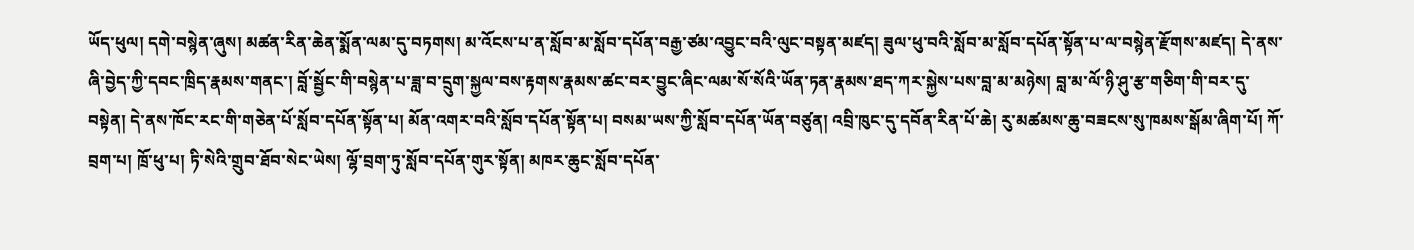ཡོད་ཕུལ། དགེ་བསྙེན་ཞུས། མཚན་རིན་ཆེན་སྨོན་ལམ་དུ་བཏགས། མ་འོངས་པ་ན་སློབ་མ་སློབ་དཔོན་བརྒྱ་ཙམ་འབྱུང་བའི་ལུང་བསྟན་མཛད། ཟུལ་ཕུ་བའི་སློབ་མ་སློབ་དཔོན་སྟོན་པ་ལ་བསྙེན་རྫོགས་མཛད། དེ་ནས་ཞི་བྱེད་ཀྱི་དབང་ཁྲིད་རྣམས་གནང་། བློ་སྦྱོང་གི་བསྙེན་པ་ཟླ་བ་དྲུག་སྐྱལ་བས་རྟགས་རྣམས་ཚང་བར་བྱུང་ཞིང་ལམ་སོ་སོའི་ཡོན་ཏན་རྣམས་ཐད་ཀར་སྐྱེས་པས་བླ་མ་མཉེས། བླ་མ་ལོ་ཉི་ཤུ་རྩ་གཅིག་གི་བར་དུ་བསྟེན། དེ་ནས་ཁོང་རང་གི་གཅེན་པོ་སློབ་དཔོན་སྟོན་པ། མོན་འགར་བའི་སློབ་དཔོན་སྟོན་པ། བསམ་ཡས་ཀྱི་སློབ་དཔོན་ཡོན་བཙུན། འབྲི་ཁུང་དུ་དབོན་རིན་པོ་ཆེ། རུ་མཚམས་ཆུ་བཟངས་སུ་ཁམས་སྒོམ་ཞིག་པོ། ཀོ་བྲག་པ། ཁྲོ་ཕུ་པ། ཏི་སེའི་གྲུབ་ཐོབ་སེང་ཡེས། ལྷོ་བྲག་ཏུ་སློབ་དཔོན་གུར་སྟོན། མཁར་ཆུང་སློབ་དཔོན་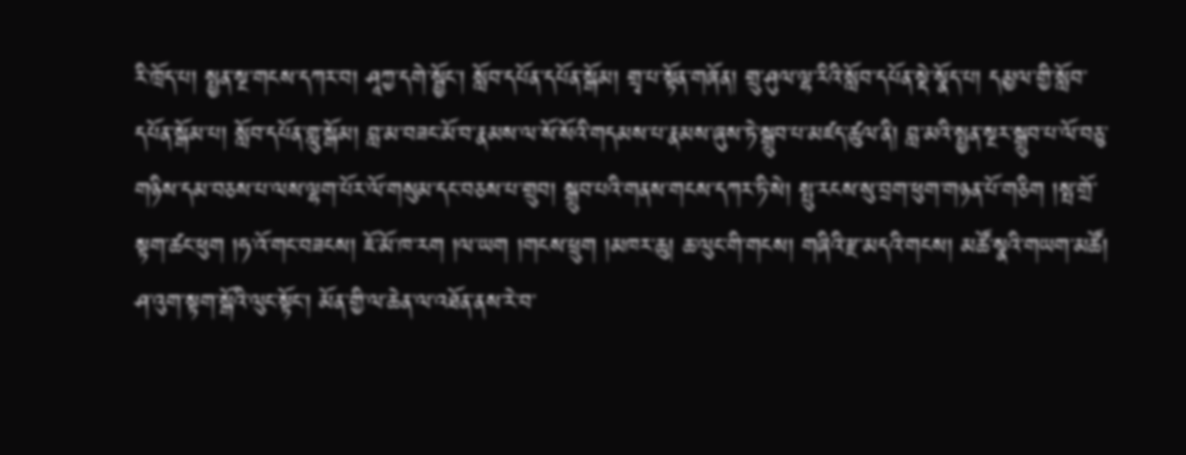རི་ཁྲོད་པ། སྤྱན་སྔ་གངས་དཀར་བ། ཤཱཀྱ་དགེ་སྦྱོང་། སློབ་དཔོན་དཔོན་སྒོམ། གྲྭ་པ་སྟོན་གཞོན། གྲུ་ཤུལ་ལྷ་རིའི་སློབ་དཔོན་སྡེ་སྣོད་པ། དམྱལ་གྱི་སློབ་དཔོན་སྒོམ་པ། སློབ་དཔོན་གླུ་སྒོམ། བླ་མ་བཟང་མོ་བ་རྣམས་ལ་སོ་སོའི་གདམས་པ་རྣམས་ཞུས་ཏེ་སྒྲུབ་པ་མཛད་ཚུལ་ནི། བླ་མའི་སྤྱན་སྔར་སྒྲུབ་པ་ལོ་བཅུ་གཉིས་དམ་བཅས་པ་ལས་ལྷག་པོར་ལོ་གསུམ་དང་བཅས་པ་གྲུབ། སྒྲུབ་པའི་གནས་གངས་དཀར་ཏི་སེ། སྤུ་རངས་སུ་བྲག་ཕུག་གཉན་པོ་གཅིག །སྤ་གྲོ་སྟག་ཚང་ཕུག །ཧ་འོ་གང་བཟངས། ཇོ་མོ་ཁ་རག །ལ་ཡག །གངས་ཕྲུག །མཁར་ཆུ། ཆ་ལུང་གི་གངས། གཞིའི་རྫ་མདའི་གངས། མཚོ་སྣའི་གཡག་མཚོ། ཤ་འུག་སྟག་སྒོའི་ལུང་སྟོང་། མོན་གྱི་ལ་ཆེན་ལ་འཐོན་ནས་རེ་བ་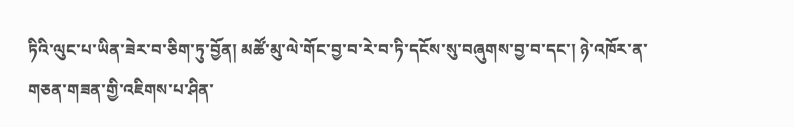ཏིའི་ལུང་པ་ཡིན་ཟེར་བ་ཅིག་ཏུ་བྱོན། མཚོ་མུ་ལེ་གོང་བྱ་བ་རེ་བ་ཏི་དངོས་སུ་བཞུགས་བྱ་བ་དང་། ཉེ་འཁོར་ན་གཅན་གཟན་གྱི་འཇིགས་པ་ཤིན་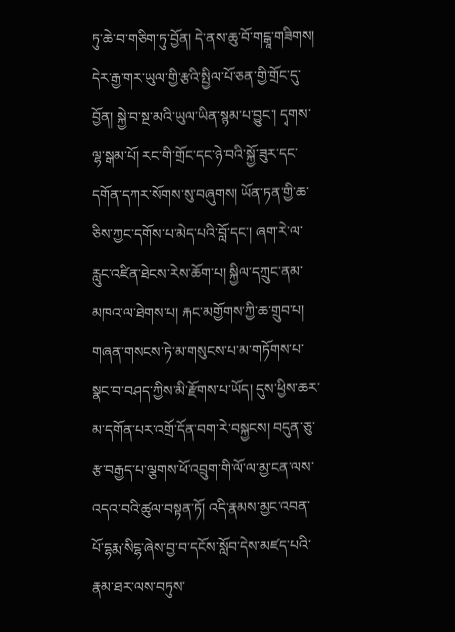ཏུ་ཆེ་བ་གཅིག་ཏུ་བྱོན། དེ་ནས་ཆུ་བོ་གངྒཱ་གཟིགས། དེར་རྒྱ་གར་ཡུལ་གྱི་རྩའི་སྤྱིལ་པོ་ཅན་གྱི་གྲོང་དུ་བྱོན། སྐྱེ་བ་སྔ་མའི་ཡུལ་ཡིན་སྙམ་པ་བྱུང་། དྭགས་ལྷ་སྒམ་པོ། རང་གི་གྲོང་དང་ཉེ་བའི་སྐྱོ་ཟུར་དང་དགོན་དཀར་སོགས་སུ་བཞུགས། ཡོན་ཏན་གྱི་ཆ་ཅིས་ཀྱང་དགོས་པ་མེད་པའི་བློ་དང་། ཞག་རེ་ལ་རླུང་འཛིན་ཐེངས་རེས་ཆོག་པ། སྐྱིལ་དཀྲུང་ནམ་མཁའ་ལ་ཐེགས་པ། རྐང་མགྱོགས་ཀྱི་ཆ་གྲུབ་པ། གཞན་གསངས་ཏེ་མ་གསུངས་པ་མ་གཏོགས་པ་སྣང་བ་བཤད་ཀྱིས་མི་རྫོགས་པ་ཡོད། དུས་ཕྱིས་ཆར་མ་དགོན་པར་འགྲོ་དོན་བག་རེ་བསྐྱངས། བདུན་ཅུ་རྩ་བརྒྱད་པ་ལྕགས་ཕོ་འབྲུག་གི་ལོ་ལ་མྱ་ངན་ལས་འདའ་བའི་ཚུལ་བསྟན་ཏོ། འདི་རྣམས་མྱང་འབན་པོ་དྷརྨ་སིངྷ་ཞེས་བྱ་བ་དངོས་སློབ་དེས་མཛད་པའི་རྣམ་ཐར་ལས་བཏུས་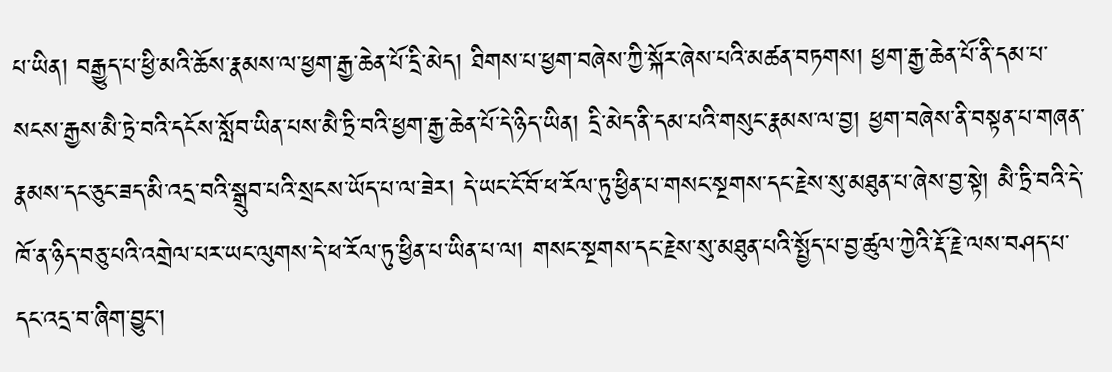པ་ཡིན། བརྒྱུད་པ་ཕྱི་མའི་ཆོས་རྣམས་ལ་ཕྱག་རྒྱ་ཆེན་པོ་དྲི་མེད། ཐིགས་པ་ཕྱག་བཞེས་ཀྱི་སྐོར་ཞེས་པའི་མཚན་བཏགས། ཕྱག་རྒྱ་ཆེན་པོ་ནི་དམ་པ་སངས་རྒྱས་མཻ་ཏྲེ་བའི་དངོས་སློབ་ཡིན་པས་མཻ་ཏྲི་བའི་ཕྱག་རྒྱ་ཆེན་པོ་དེ་ཉིད་ཡིན། དྲི་མེད་ནི་དམ་པའི་གསུང་རྣམས་ལ་བྱ། ཕྱག་བཞེས་ནི་བསྟན་པ་གཞན་རྣམས་དང་ཅུང་ཟད་མི་འདྲ་བའི་སྒྲུབ་པའི་སྲངས་ཡོད་པ་ལ་ཟེར། དེ་ཡང་ངོ་བོ་ཕ་རོལ་ཏུ་ཕྱིན་པ་གསང་སྔགས་དང་རྗེས་སུ་མཐུན་པ་ཞེས་བྱ་སྟེ། མཻ་ཏྲི་བའི་དེ་ཁོ་ན་ཉིད་བཅུ་པའི་འགྲེལ་པར་ཡང་ལུགས་དེ་ཕ་རོལ་ཏུ་ཕྱིན་པ་ཡིན་པ་ལ། གསང་སྔགས་དང་རྗེས་སུ་མཐུན་པའི་སྤྱོད་པ་བྱ་ཚུལ་ཀྱེའི་རྡོ་རྗེ་ལས་བཤད་པ་དང་འདྲ་བ་ཞིག་བྱུང་།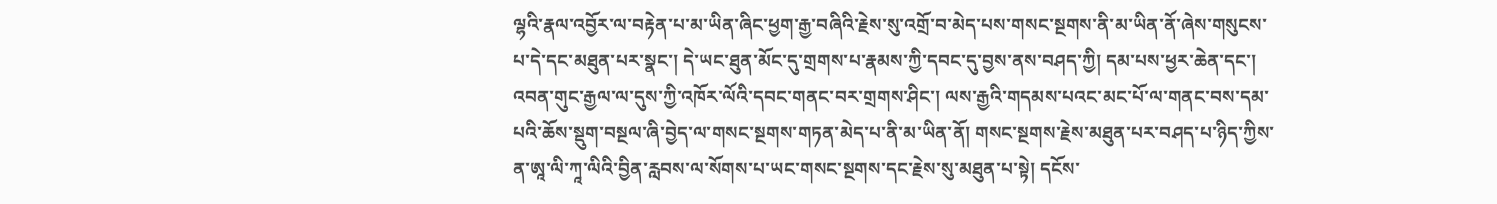ལྷའི་རྣལ་འབྱོར་ལ་བརྟེན་པ་མ་ཡིན་ཞིང་ཕྱག་རྒྱ་བཞིའི་རྗེས་སུ་འགྲོ་བ་མེད་པས་གསང་སྔགས་ནི་མ་ཡིན་ནོ་ཞེས་གསུངས་པ་དེ་དང་མཐུན་པར་སྣང་། དེ་ཡང་ཐུན་མོང་དུ་གྲགས་པ་རྣམས་ཀྱི་དབང་དུ་བྱས་ནས་བཤད་ཀྱི། དམ་པས་ཕྱར་ཆེན་དང་། འབན་གུང་རྒྱལ་ལ་དུས་ཀྱི་འཁོར་ལོའི་དབང་གནང་བར་གྲགས་ཤིང་། ལས་རྒྱའི་གདམས་པའང་མང་པོ་ལ་གནང་བས་དམ་པའི་ཆོས་སྡུག་བསྔལ་ཞི་བྱེད་ལ་གསང་སྔགས་གཏན་མེད་པ་ནི་མ་ཡིན་ནོ། གསང་སྔགས་རྗེས་མཐུན་པར་བཤད་པ་ཉིད་ཀྱིས་ན་ཨཱ་ལི་ཀཱ་ལིའི་བྱིན་རླབས་ལ་སོགས་པ་ཡང་གསང་སྔགས་དང་རྗེས་སུ་མཐུན་པ་སྟེ། དངོས་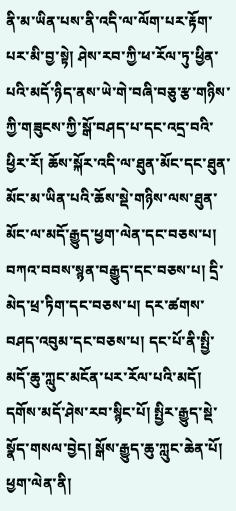ནི་མ་ཡིན་པས་ནི་འདི་ལ་ལོག་པར་རྟོག་པར་མི་བྱ་སྟེ། ཤེས་རབ་ཀྱི་ཕ་རོལ་ཏུ་ཕྱིན་པའི་མདོ་ཉིད་ནས་ཡེ་གེ་བཞི་བཅུ་རྩ་གཉིས་ཀྱི་གཟུངས་ཀྱི་སྒོ་བཤད་པ་དང་འདྲ་བའི་ཕྱིར་རོ། ཆོས་སྐོར་འདི་ལ་ཐུན་མོང་དང་ཐུན་མོང་མ་ཡིན་པའི་ཆོས་སྡེ་གཉིས་ལས་ཐུན་མོང་ལ་མདོ་རྒྱུད་ཕྱག་ལེན་དང་བཅས་པ། བཀའ་བབས་སྙན་བརྒྱུད་དང་བཅས་པ། དྲི་མེད་ཕྲ་ཏིག་དང་བཅས་པ། དར་ཚགས་བཤད་འབུམ་དང་བཅས་པ། དང་པོ་ནི་སྤྱི་མདོ་ཆུ་ཀླུང་མངོན་པར་རོལ་པའི་མདོ། དགོས་མདོ་ཤེས་རབ་སྙིང་པོ། སྤྱིར་རྒྱུད་སྡེ་སྣོད་གསལ་བྱེད། སྒོས་རྒྱུད་ཆུ་ཀླུང་ཆེན་པོ། ཕྱག་ལེན་ནི།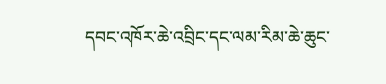དབང་འཁོར་ཆེ་འབྲིང་དང་ལམ་རིམ་ཆེ་ཆུང་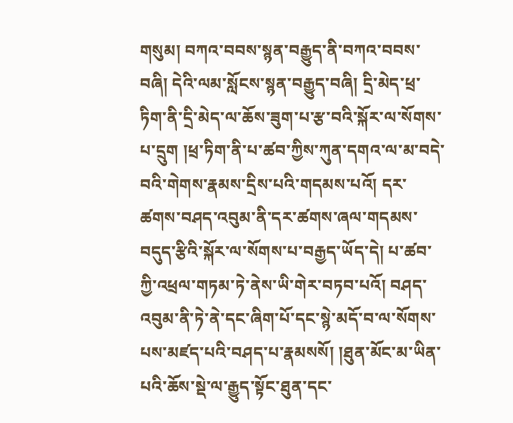གསུམ། བཀའ་བབས་སྙན་བརྒྱུད་ནི་བཀའ་བབས་བཞི། དེའི་ལམ་སློངས་སྙན་བརྒྱུད་བཞི། དྲི་མེད་ཕྲ་ཏིག་ནི་དྲི་མེད་ལ་ཆོས་ཟུག་པ་རྩ་བའི་སྐོར་ལ་སོགས་པ་དྲུག །ཕྲ་ཏིག་ནི་པ་ཚབ་ཀྱིས་ཀུན་དགའ་ལ་མ་བདེ་བའི་གེགས་རྣམས་དྲིས་པའི་གདམས་པའོ། དར་ཚགས་བཤད་འབུམ་ནི་དར་ཚགས་ཞལ་གདམས་བདུད་རྩིའི་སྐོར་ལ་སོགས་པ་བརྒྱད་ཡོད་དེ། པ་ཚབ་ཀྱི་འཕྲལ་གཏམ་ཏེ་ནེས་ཡི་གེར་བཏབ་པའོ། བཤད་འབུམ་ནི་ཏེ་ནེ་དང་ཞིག་པོ་དང་སྙེ་མདོ་བ་ལ་སོགས་པས་མཛད་པའི་བཤད་པ་རྣམསསོ། །ཐུན་མོང་མ་ཡིན་པའི་ཆོས་སྡེ་ལ་རྒྱུད་སྟོང་ཐུན་དང་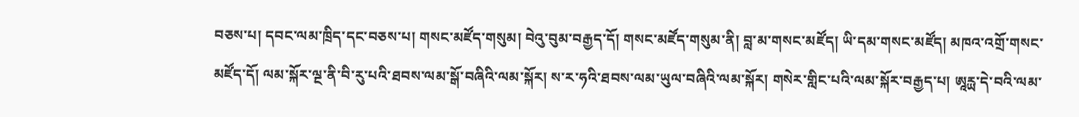བཅས་པ། དབང་ལམ་ཁྲིད་དང་བཅས་པ། གསང་མཛོད་གསུམ། བེའུ་བུམ་བརྒྱད་དོ། གསང་མཛོད་གསུམ་ནི། བླ་མ་གསང་མཛོད། ཡི་དམ་གསང་མཛོད། མཁའ་འགྲོ་གསང་མཛོད་དོ། ལམ་སྐོར་ལྔ་ནི་བི་རུ་པའི་ཐབས་ལམ་སྒོ་བཞིའི་ལམ་སྐོར། ས་ར་ཧའི་ཐབས་ལམ་ཡུལ་བཞིའི་ལམ་སྐོར། གསེར་གླིང་པའི་ལམ་སྐོར་བརྒྱད་པ། ཨཱརྻ་དེ་བའི་ལམ་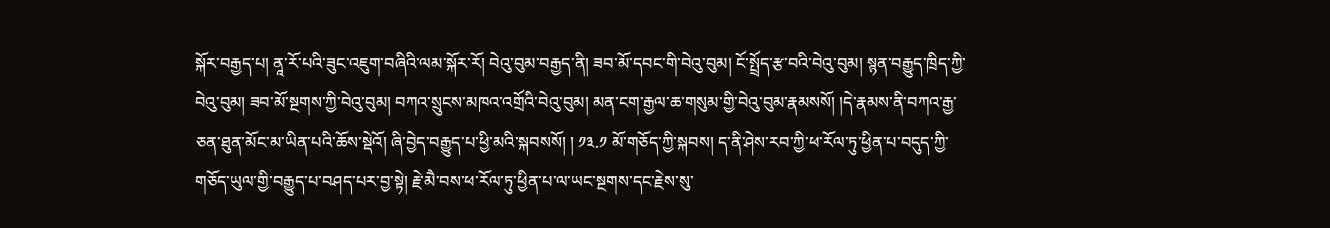སྐོར་བརྒྱད་པ། ནཱ་རོ་པའི་ཟུང་འཇུག་བཞིའི་ལམ་སྐོར་རོ། བེའུ་བུམ་བརྒྱད་ནི། ཟབ་མོ་དབང་གི་བེའུ་བུམ། ངོ་སྤྲོད་རྩ་བའི་བེའུ་བུམ། སྙན་བརྒྱུད་ཁྲིད་ཀྱི་བེའུ་བུམ། ཟབ་མོ་སྔགས་ཀྱི་བེའུ་བུམ། བཀའ་སྲུངས་མཁའ་འགྲོའི་བེའུ་བུམ། མན་ངག་རྒྱལ་ཆ་གསུམ་གྱི་བེའུ་བུམ་རྣམསསོ། །དེ་རྣམས་ནི་བཀའ་རྒྱ་ཅན་ཐུན་མོང་མ་ཡིན་པའི་ཆོས་སྡེའོ། ཞི་བྱེད་བརྒྱུད་པ་ཕྱི་མའི་སྐབསསོ། ། ༡༣.༡ མོ་གཅོད་ཀྱི་སྐབས། ད་ནི་ཤེས་རབ་ཀྱི་ཕ་རོལ་ཏུ་ཕྱིན་པ་བདུད་ཀྱི་གཅོད་ཡུལ་གྱི་བརྒྱུད་པ་བཤད་པར་བྱ་སྟེ། རྗེ་མཻ་བས་ཕ་རོལ་ཏུ་ཕྱིན་པ་ལ་ཡང་སྔགས་དང་རྗེས་སུ་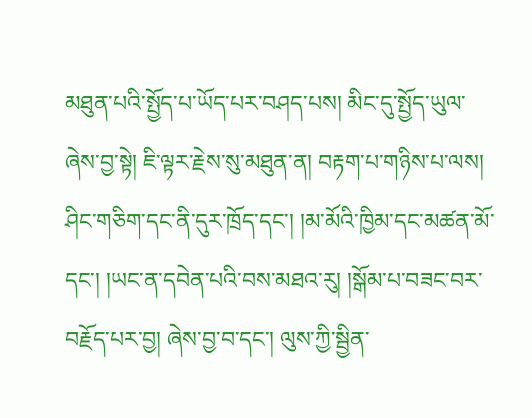མཐུན་པའི་སྤྱོད་པ་ཡོད་པར་བཤད་པས། མིང་དུ་སྤྱོད་ཡུལ་ཞེས་བྱ་སྟེ། ཇི་ལྟར་རྗེས་སུ་མཐུན་ན། བརྟག་པ་གཉིས་པ་ལས། ཤིང་གཅིག་དང་ནི་དུར་ཁྲོད་དང་། །མ་མོའི་ཁྱིམ་དང་མཚན་མོ་དང་། །ཡང་ན་དབེན་པའི་བས་མཐའ་རུ། །སྒོམ་པ་བཟང་བར་བརྗོད་པར་བྱ། ཞེས་བྱ་བ་དང་། ལུས་ཀྱི་སྦྱིན་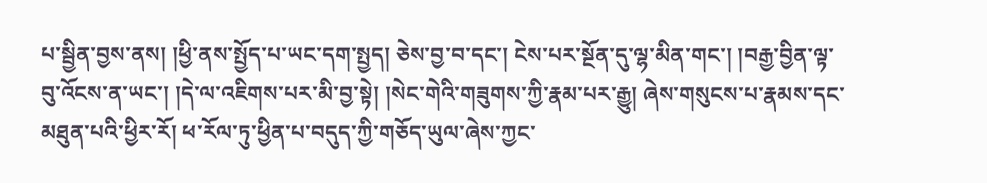པ་སྦྱིན་བྱས་ནས། །ཕྱི་ནས་སྤྱོད་པ་ཡང་དག་སྤྱད། ཅེས་བྱ་བ་དང་། ངེས་པར་སྔོན་དུ་ལྷ་མིན་གང་། །བརྒྱ་བྱིན་ལྟ་བུ་འོངས་ན་ཡང་། །དེ་ལ་འཇིགས་པར་མི་བྱ་སྟེ། །སེང་གེའི་གཟུགས་ཀྱི་རྣམ་པར་རྒྱུ། ཞེས་གསུངས་པ་རྣམས་དང་མཐུན་པའི་ཕྱིར་རོ། ཕ་རོལ་ཏུ་ཕྱིན་པ་བདུད་ཀྱི་གཅོད་ཡུལ་ཞེས་ཀྱང་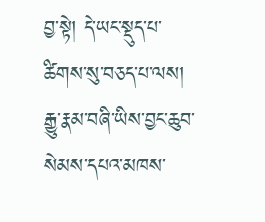བྱ་སྟེ། དེ་ཡང་སྡུད་པ་ཚིགས་སུ་བཅད་པ་ལས། རྒྱུ་རྣམ་བཞི་ཡིས་བྱང་ཆུབ་སེམས་དཔའ་མཁས་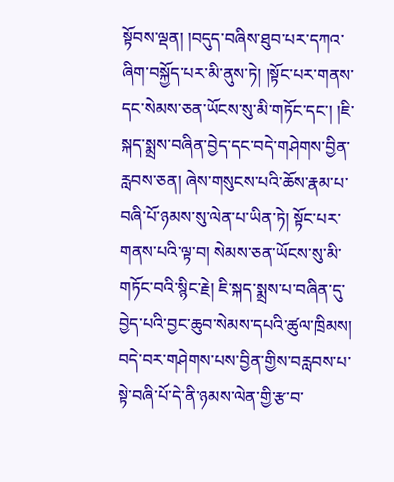སྟོབས་ལྡན། །བདུད་བཞིས་ཐུབ་པར་དཀའ་ཞིག་བསྐྱོད་པར་མི་ནུས་ཏེ། །སྟོང་པར་གནས་དང་སེམས་ཅན་ཡོངས་སུ་མི་གཏོང་དང་། །ཇི་སྐད་སྨྲས་བཞིན་བྱེད་དང་བདེ་གཤེགས་བྱིན་རླབས་ཅན། ཞེས་གསུངས་པའི་ཆོས་རྣམ་པ་བཞི་པོ་ཉམས་སུ་ལེན་པ་ཡིན་ཏེ། སྟོང་པར་གནས་པའི་ལྟ་བ། སེམས་ཅན་ཡོངས་སུ་མི་གཏོང་བའི་སྙིང་རྗེ། ཇི་སྐད་སྨྲས་པ་བཞིན་དུ་བྱེད་པའི་བྱང་ཆུབ་སེམས་དཔའི་ཚུལ་ཁྲིམས། བདེ་བར་གཤེགས་པས་བྱིན་གྱིས་བརླབས་པ་སྟེ་བཞི་པོ་དེ་ནི་ཉམས་ལེན་གྱི་རྩ་བ་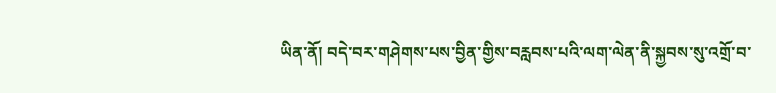ཡིན་ནོ། བདེ་བར་གཤེགས་པས་བྱིན་གྱིས་བརླབས་པའི་ལག་ལེན་ནི་སྐྱབས་སུ་འགྲོ་བ་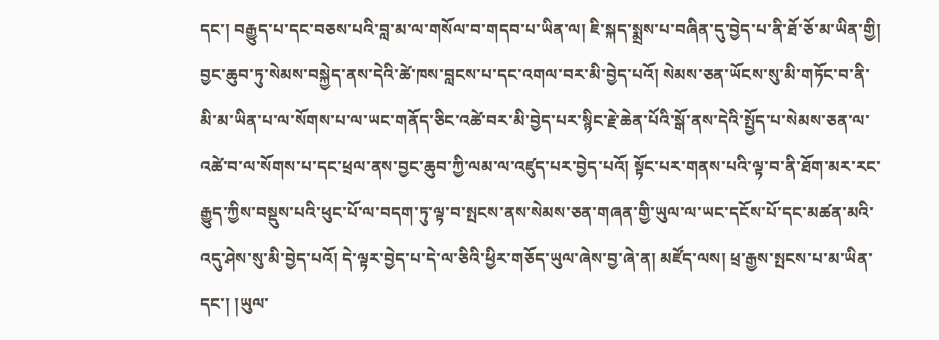དང་། བརྒྱུད་པ་དང་བཅས་པའི་བླ་མ་ལ་གསོལ་བ་གདབ་པ་ཡིན་ལ། ཇི་སྐད་སྨྲས་པ་བཞིན་དུ་བྱེད་པ་ནི་ཐོ་ཅོ་མ་ཡིན་གྱི། བྱང་ཆུབ་ཏུ་སེམས་བསྐྱེད་ནས་དེའི་ཚེ་ཁས་བླངས་པ་དང་འགལ་བར་མི་བྱེད་པའོ། སེམས་ཅན་ཡོངས་སུ་མི་གཏོང་བ་ནི་མི་མ་ཡིན་པ་ལ་སོགས་པ་ལ་ཡང་གནོད་ཅིང་འཚེ་བར་མི་བྱེད་པར་སྙིང་རྗེ་ཆེན་པོའི་སྒོ་ནས་དེའི་སྤྱོད་པ་སེམས་ཅན་ལ་འཚེ་བ་ལ་སོགས་པ་དང་ཕྲལ་ནས་བྱང་ཆུབ་ཀྱི་ལམ་ལ་འཛུད་པར་བྱེད་པའོ། སྟོང་པར་གནས་པའི་ལྟ་བ་ནི་ཐོག་མར་རང་རྒྱུད་ཀྱིས་བསྡུས་པའི་ཕུང་པོ་ལ་བདག་ཏུ་ལྟ་བ་སྤངས་ནས་སེམས་ཅན་གཞན་གྱི་ཡུལ་ལ་ཡང་དངོས་པོ་དང་མཚན་མའི་འདུ་ཤེས་སུ་མི་བྱེད་པའོ། དེ་ལྟར་བྱེད་པ་དེ་ལ་ཅིའི་ཕྱིར་གཅོད་ཡུལ་ཞེས་བྱ་ཞེ་ན། མཛོད་ལས། ཕྲ་རྒྱས་སྤངས་པ་མ་ཡིན་དང་། །ཡུལ་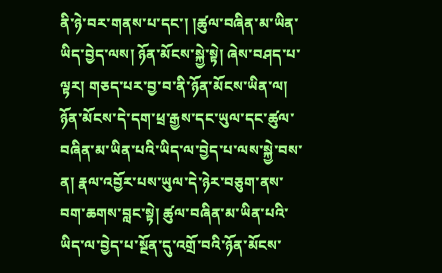ནི་ཉེ་བར་གནས་པ་དང་། །ཚུལ་བཞིན་མ་ཡིན་ཡིད་བྱེད་ལས། ཉོན་མོངས་སྐྱེ་སྟེ། ཞེས་བཤད་པ་ལྟར། གཅད་པར་བྱ་བ་ནི་ཉོན་མོངས་ཡིན་ལ། ཉོན་མོངས་དེ་དག་ཕྲ་རྒྱས་དང་ཡུལ་དང་ཚུལ་བཞིན་མ་ཡིན་པའི་ཡིད་ལ་བྱེད་པ་ལས་སྐྱེ་བས་ན། རྣལ་འབྱོར་པས་ཡུལ་དེ་ཉེར་བཅུག་ནས་བག་ཆགས་བླང་སྟེ། ཚུལ་བཞིན་མ་ཡིན་པའི་ཡིད་ལ་བྱེད་པ་སྔོན་དུ་འགྲོ་བའི་ཉོན་མོངས་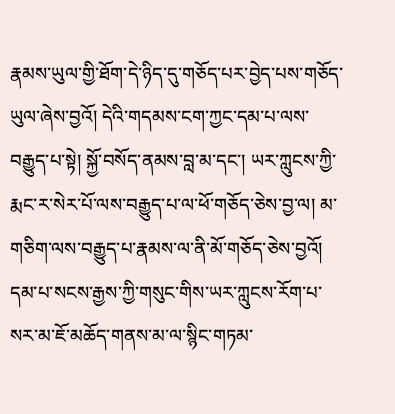རྣམས་ཡུལ་གྱི་ཐོག་དེ་ཉིད་དུ་གཅོད་པར་བྱེད་པས་གཅོད་ཡུལ་ཞེས་བྱའོ། དེའི་གདམས་ངག་ཀྱང་དམ་པ་ལས་བརྒྱུད་པ་སྟེ། སྐྱོ་བསོད་ནམས་བླ་མ་དང་། ཡར་ཀླུངས་ཀྱི་རྨང་ར་སེར་པོ་ལས་བརྒྱུད་པ་ལ་ཕོ་གཅོད་ཅེས་བྱ་ལ། མ་གཅིག་ལས་བརྒྱུད་པ་རྣམས་ལ་ནི་མོ་གཅོད་ཅེས་བྱའོ། དམ་པ་སངས་རྒྱས་ཀྱི་གསུང་གིས་ཡར་ཀླུངས་རོག་པ་སར་མ་ཇོ་མཆོད་གནས་མ་ལ་སྙིང་གཏམ་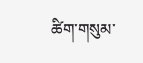ཚིག་གསུམ་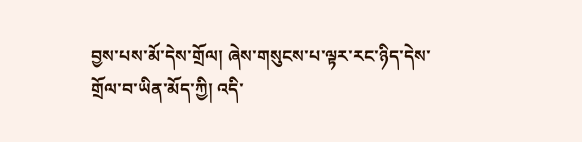བྱས་པས་མོ་དེས་གྲོལ། ཞེས་གསུངས་པ་ལྟར་རང་ཉིད་དེས་གྲོལ་བ་ཡིན་མོད་ཀྱི། འདི་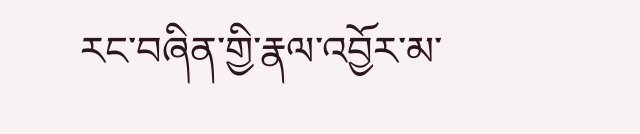རང་བཞིན་གྱི་རྣལ་འབྱོར་མ་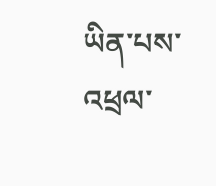ཡིན་པས་འཕྲལ་